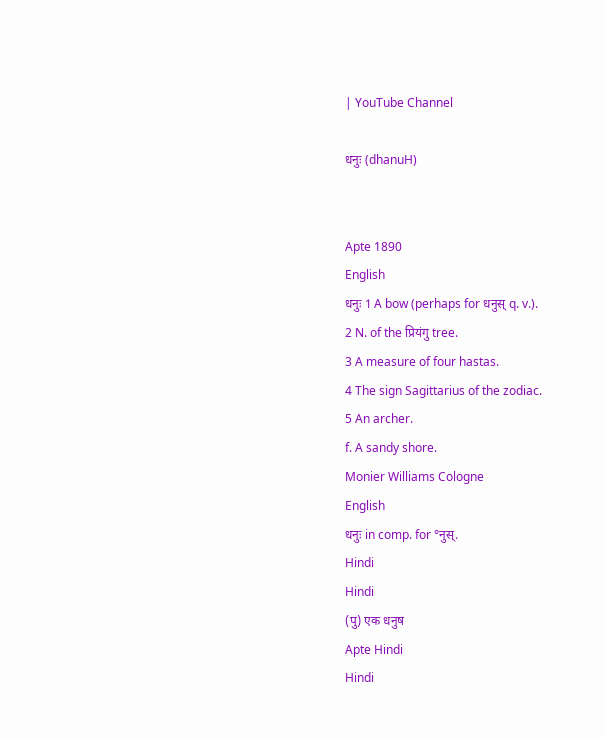| YouTube Channel

धनुः (dhanuH)


Apte 1890
English
धनुः 1 A bow (perhaps for धनुस् q. v.).
2 N. of the प्रियंगु tree.
3 A measure of four hastas.
4 The sign Sagittarius of the zodiac.
5 An archer.
f. A sandy shore.
Monier Williams Cologne
English
धनुः in comp. for °नुस्.
Hindi
Hindi
(पु) एक धनुष
Apte Hindi
Hindi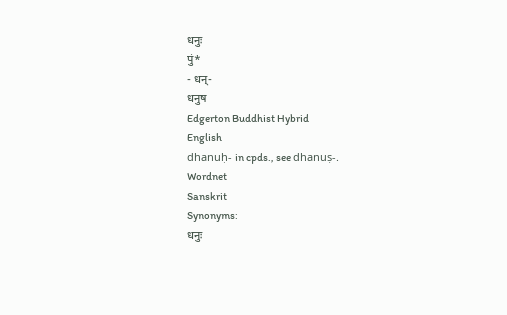धनुः
पुं*
- धन्-
धनुष
Edgerton Buddhist Hybrid
English
dhanuḥ- in cpds., see dhanuṣ-.
Wordnet
Sanskrit
Synonyms:
धनुः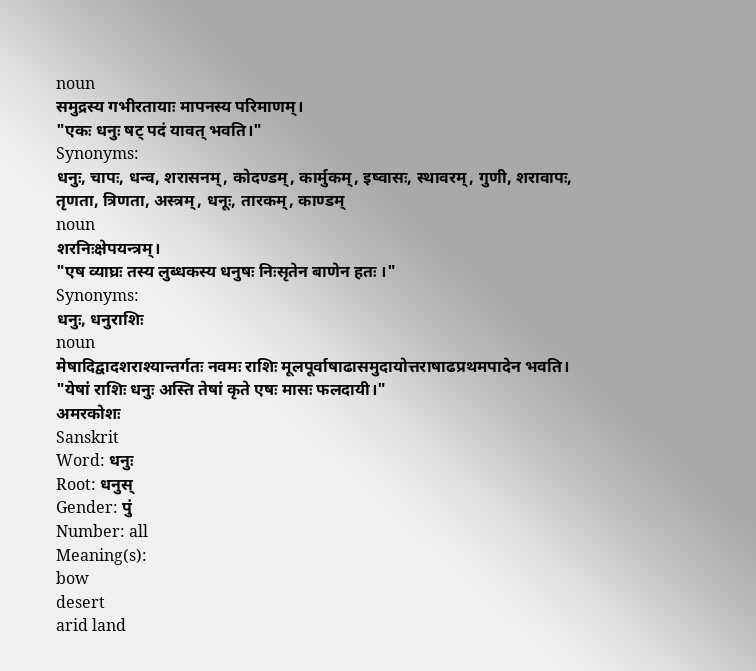noun
समुद्रस्य गभीरतायाः मापनस्य परिमाणम्।
"एकः धनुः षट् पदं यावत् भवति।"
Synonyms:
धनुः, चापः, धन्व, शरासनम्, कोदण्डम्, कार्मुकम्, इष्वासः, स्थावरम्, गुणी, शरावापः, तृणता, त्रिणता, अस्त्रम्, धनूः, तारकम्, काण्डम्
noun
शरनिःक्षेपयन्त्रम्।
"एष व्याघ्रः तस्य लुब्धकस्य धनुषः निःसृतेन बाणेन हतः ।"
Synonyms:
धनुः, धनुराशिः
noun
मेषादिद्वादशराश्यान्तर्गतः नवमः राशिः मूलपूर्वाषाढासमुदायोत्तराषाढप्रथमपादेन भवति।
"येषां राशिः धनुः अस्ति तेषां कृते एषः मासः फलदायी।"
अमरकोशः
Sanskrit
Word: धनुः
Root: धनुस्
Gender: पुं
Number: all
Meaning(s):
bow
desert
arid land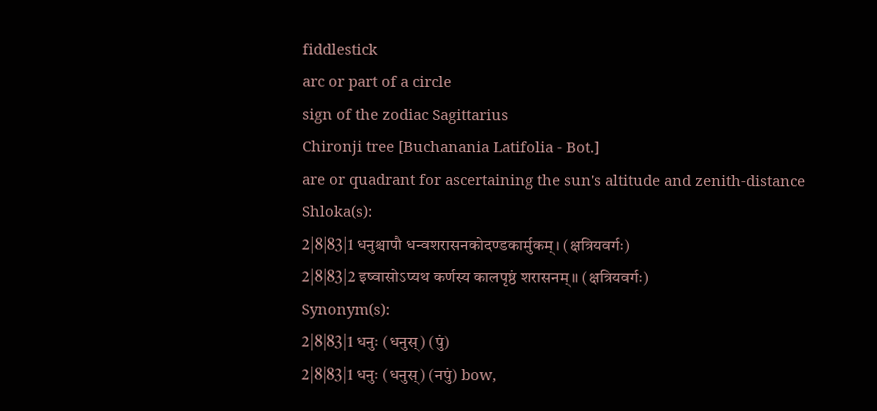fiddlestick
arc or part of a circle
sign of the zodiac Sagittarius
Chironji tree [Buchanania Latifolia - Bot.]
are or quadrant for ascertaining the sun's altitude and zenith-distance
Shloka(s):
2|8|83|1 धनुश्चापौ धन्वशरासनकोदण्डकार्मुकम्। (क्षत्रियवर्गः)
2|8|83|2 इष्वासोऽप्यथ कर्णस्य कालपृष्ठं शरासनम्॥ (क्षत्रियवर्गः)
Synonym(s):
2|8|83|1 धनुः (धनुस्) (पुं)
2|8|83|1 धनुः (धनुस्) (नपुं) bow,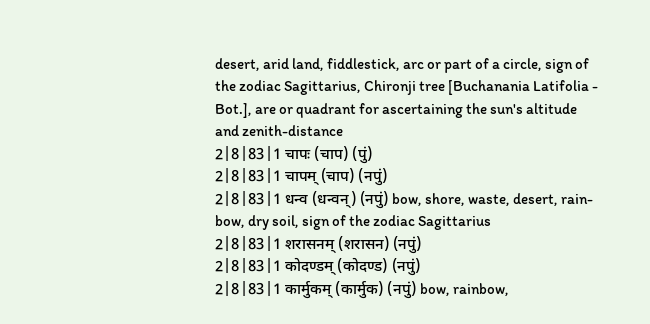desert, arid land, fiddlestick, arc or part of a circle, sign of the zodiac Sagittarius, Chironji tree [Buchanania Latifolia - Bot.], are or quadrant for ascertaining the sun's altitude and zenith-distance
2|8|83|1 चापः (चाप) (पुं)
2|8|83|1 चापम् (चाप) (नपुं)
2|8|83|1 धन्व (धन्वन्) (नपुं) bow, shore, waste, desert, rain-bow, dry soil, sign of the zodiac Sagittarius
2|8|83|1 शरासनम् (शरासन) (नपुं)
2|8|83|1 कोदण्डम् (कोदण्ड) (नपुं)
2|8|83|1 कार्मुकम् (कार्मुक) (नपुं) bow, rainbow,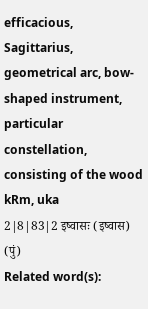efficacious, Sagittarius, geometrical arc, bow-shaped instrument, particular constellation, consisting of the wood kRm, uka
2|8|83|2 इष्वासः (इष्वास) (पुं)
Related word(s):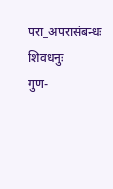परा_अपरासंबन्धः शिवधनुः
गुण-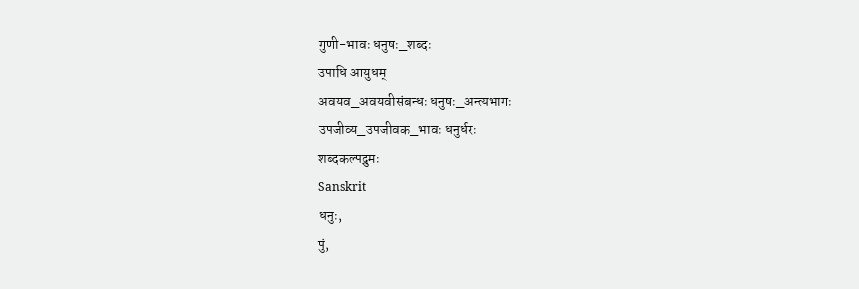गुणी-भावः धनुषः_शब्दः
उपाधि आयुधम्
अवयव_अवयवीसंबन्धः धनुषः_अन्त्यभागः
उपजीव्य_उपजीवक_भावः धनुर्धरः
शब्दकल्पद्रुमः
Sanskrit
धनुः,
पुं,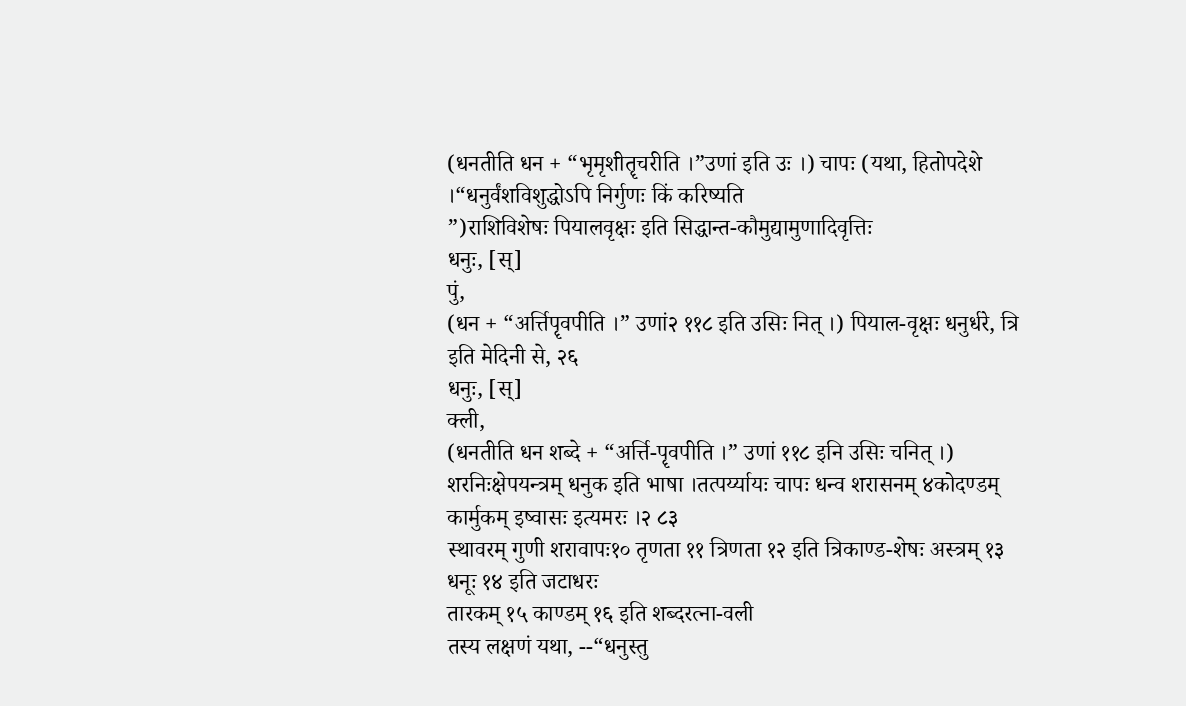(धनतीति धन + “भृमृशीतॄचरीति ।”उणां इति उः ।) चापः (यथा, हितोपदेशे ।“धनुर्वंशविशुद्धोऽपि निर्गुणः किं करिष्यति
”)राशिविशेषः पियालवृक्षः इति सिद्धान्त-कौमुद्यामुणादिवृत्तिः
धनुः, [स्]
पुं,
(धन + “अर्त्तिपॄवपीति ।” उणां२ ११८ इति उसिः नित् ।) पियाल-वृक्षः धनुर्धरे, त्रि इति मेदिनी से, २६
धनुः, [स्]
क्ली,
(धनतीति धन शब्दे + “अर्त्ति-पॄवपीति ।” उणां ११८ इनि उसिः चनित् ।) शरनिःक्षेपयन्त्रम् धनुक इति भाषा ।तत्पर्य्यायः चापः धन्व शरासनम् ४कोदण्डम् कार्मुकम् इष्वासः इत्यमरः ।२ ८३
स्थावरम् गुणी शरावापः१० तृणता ११ त्रिणता १२ इति त्रिकाण्ड-शेषः अस्त्रम् १३ धनूः १४ इति जटाधरः
तारकम् १५ काण्डम् १६ इति शब्दरत्ना-वली
तस्य लक्षणं यथा, --“धनुस्तु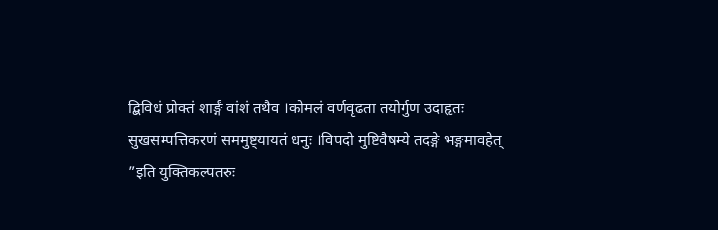द्बिविधं प्रोक्तं शार्ङ्गं वांशं तथैव ।कोमलं वर्णवृढता तयोर्गुण उदाहृतः
सुखसम्पत्तिकरणं सममुष्ट्यायतं धनुः ।विपदो मुष्टिवैषम्ये तदङ्गे भङ्गमावहेत्
”इति युक्तिकल्पतरुः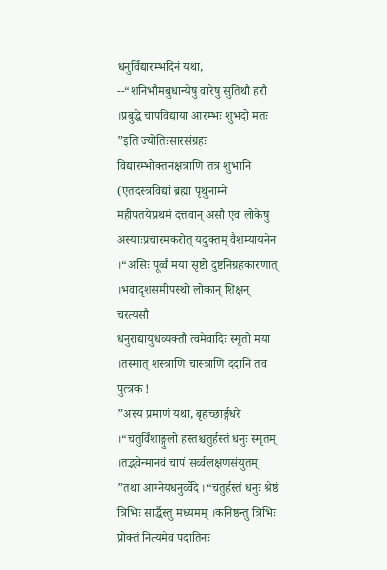धनुर्विद्यारम्भदिनं यथा, --“शनिभौमबुधान्येषु वारेषु सुतिथौ हरौ ।प्रबुद्धे चापविद्याया आरम्भः शुभदो मतः
”इति ज्योतिःसारसंग्रहः
विद्यारम्भोक्तनक्षत्राणि तत्र शुभानि
(एतदस्त्रविद्यां ब्रह्मा पृथुनाम्ने महीपतयेप्रथमं दत्तवान् असौ एव लोकेषु अस्याःप्रचारमकरोत् यदुक्तम् वैशम्यायनेन ।“असिः पूर्व्वं मया सृष्टो दुष्टनिग्रहकारणात् ।भवादृशसमीपस्थो लोकान् शिक्षन् चरत्यसौ
धनुराद्यायुधव्यक्तौ त्वमेवादिः स्मृतो मया ।तस्मात् शस्त्राणि चास्त्राणि ददानि तव पुत्त्रक !
”अस्य प्रमाणं यथा, बृहच्छार्ङ्गधरे ।“चतुर्विंशाङ्गुलो हस्तश्चतुर्हस्तं धनुः स्मृतम् ।तद्भवेन्मानवं चापं सर्व्वलक्षणसंयुतम्
”तथा आग्नेयधनुर्व्वेदे ।“चतुर्हस्तं धनुः श्रेष्ठं त्रिभिः सार्द्धैस्तु मध्यमम् ।कनिष्ठन्तु त्रिभिः प्रोक्तं नित्यमेव पदातिनः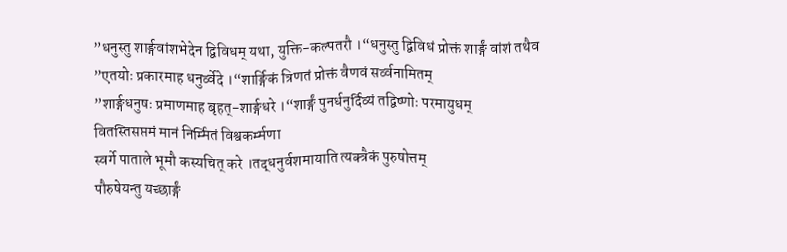”धनुस्तु शार्ङ्गवांशभेदेन द्विविधम् यथा, युक्ति-कल्पतरौ ।“धनुस्तु द्विविधं प्रोक्तं शार्ङ्गं वांशं तथैव
”एतयोः प्रकारमाह धनुर्व्वेदे ।“शार्ङ्गिकं त्रिणतं प्रोक्तं वैणवं सर्व्वनामितम्
”शार्ङ्गधनुषः प्रमाणमाह बृहत्-शार्ङ्गधरे ।“शार्ङ्गं पुनर्धनुर्दिव्यं तद्विष्णोः परमायुधम्
वितस्तिसप्तमं मानं निर्म्मितं विश्वकर्म्मणा
स्वर्गे पाताले भूमौ कस्यचित् करे ।तद्धनुर्वशमायाति त्यक्त्रैकं पुरुषोत्तम्
पौरुषेयन्तु यच्छार्ङ्गं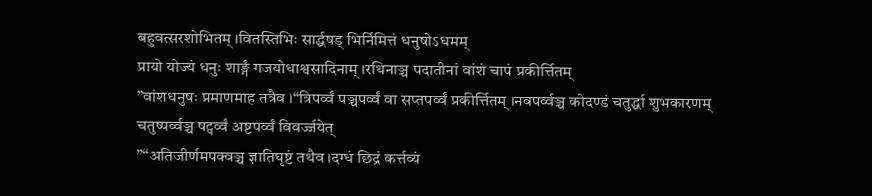बहुवत्सरशोभितम् ।वितस्तिभिः सार्द्धषड् भिर्निमित्तं धनुषोऽधमम्
प्रायो योज्यं धनुः शार्ङ्गं गजयोधाश्वसादिनाम् ।रथिनाञ्च पदातीनां वांशं चापं प्रकीर्त्तितम्
”वांशधनुषः प्रमाणमाह तत्रैव ।“त्रिपर्व्वं पञ्चपर्व्वं वा सप्तपर्व्वं प्रकीर्त्तितम् ।नवपर्व्वञ्च कोदण्डं चतुर्द्धा शुभकारणम्
चतुष्पर्व्वञ्च षट्पर्व्वं अष्टपर्व्वं विवर्ज्जयेत्
”“अतिजीर्णमपक्वञ्च ज्ञातिघृष्टं तथैव ।दग्धं छिद्रं कर्त्तव्यं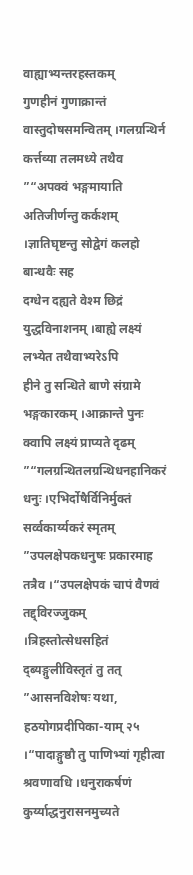वाह्याभ्यन्तरहस्तकम्
गुणहीनं गुणाक्रान्तं वास्तुदोषसमन्वितम् ।गलग्रन्थिर्न कर्त्तव्या तलमध्ये तथैव
”“अपक्वं भङ्गमायाति अतिजीर्णन्तु कर्कशम् ।ज्ञातिघृष्टन्तु सोद्वेगं कलहो बान्धवैः सह
दग्धेन दह्यते वेश्म छिद्रं युद्धविनाशनम् ।बाह्ये लक्ष्यं लभ्येत तथैवाभ्यरेऽपि
हीने तु सन्धिते बाणे संग्रामे भङ्गकारकम् ।आक्रान्ते पुनः क्वापि लक्ष्यं प्राप्यते दृढम्
”“गलग्रन्थितलग्रन्थिधनहानिकरं धनुः ।एभिर्दोषैर्विनिर्मुक्तं सर्व्वकार्य्यकरं स्मृतम्
”उपलक्षेपकधनुषः प्रकारमाह तत्रैव ।“उपलक्षेपकं चापं वैणवं तद्द्विरज्जुकम् ।त्रिहस्तोत्सेधसहितं द्ब्यङ्गुलीविस्तृतं तु तत्
”आसनविशेषः यथा, हठयोगप्रदीपिका-याम् २५ ।“पादाङ्गुष्ठौ तु पाणिभ्यां गृहीत्वा श्रवणावधि ।धनुराकर्षणं कुर्य्याद्धनुरासनमुच्यते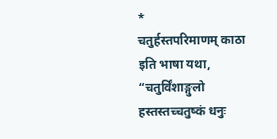*
चतुर्हस्तपरिमाणम् काठा इति भाषा यथा, “चतुर्विंशाङ्गुलो हस्तस्तच्चतुष्कं धनुः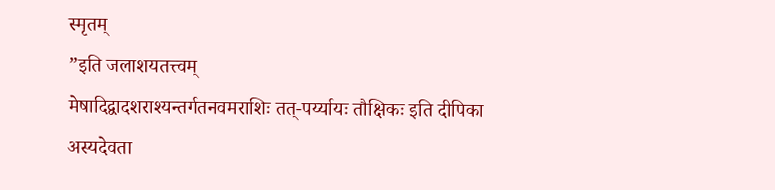स्मृतम्
”इति जलाशयतत्त्वम्
मेषादिद्वादशराश्यन्तर्गतनवमराशिः तत्-पर्य्यायः तौक्षिकः इति दीपिका अस्यदेवता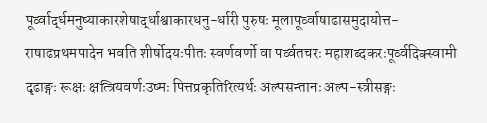पूर्व्वार्द्धमनुष्याकारशेषार्द्धाश्वाकारधनु-र्धारी पुरुषः मूलापूर्व्वाषाढासमुदायोत्त-राषाढप्रथमपादेन भवति शीर्षोदयःपीतः स्वर्णवर्णो वा पर्व्वतचरः महाशब्दकरःपूर्व्वदिक्स्वामी दृढाङ्गः रूक्षः क्षत्त्रियवर्णःउष्मः पित्तप्रकृतिरित्यर्थः अल्पसन्तानः अल्प-स्त्रीसङ्गः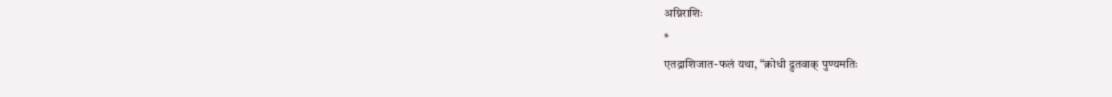अग्निराशिः
*
एतद्राशिजात-फलं यथा, “क्रोधी द्रुतवाक् पुण्यमतिः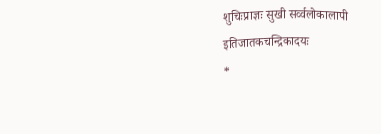शुचिःप्राज्ञः सुखी सर्व्वलोकालापी
इतिजातकचन्द्रिकादयः
*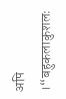अपि ।“बहुकलाकुशलः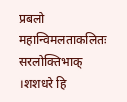प्रबलो महान्विमलताकलितः सरलोक्तिभाक् ।शशधरे हि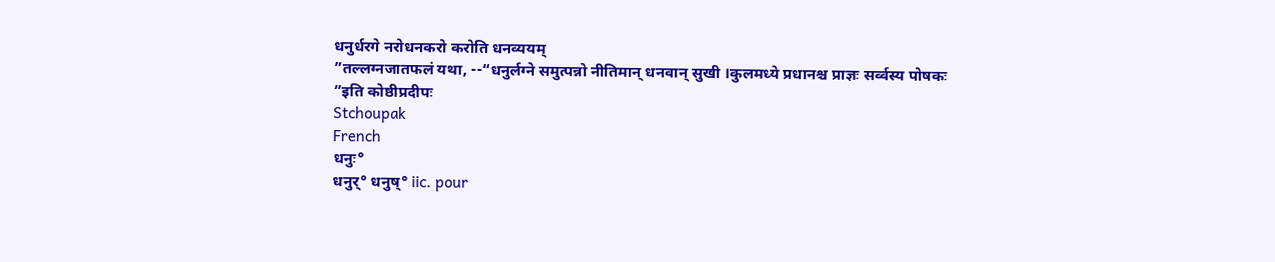धनुर्धरगे नरोधनकरो करोति धनव्ययम्
”तल्लग्नजातफलं यथा, --“धनुर्लग्ने समुत्पन्नो नीतिमान् धनवान् सुखी ।कुलमध्ये प्रधानश्च प्राज्ञः सर्व्वस्य पोषकः
”इति कोष्ठीप्रदीपः
Stchoupak
French
धनुः°
धनुर्° धनुष्° iic. pour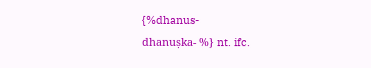{%dhanus-
dhanuṣka- %} nt. ifc.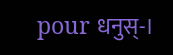pour धनुस्-।